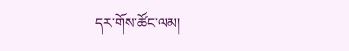དར་གོས་ཚོང་ལམ།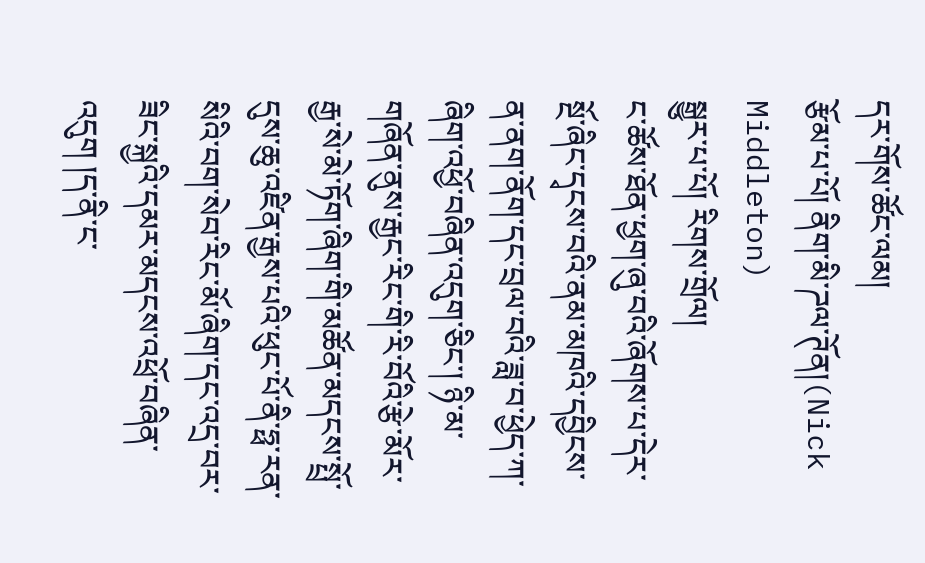དར་གོས་ཚོང་ལམ།
རྩོམ་པ་པོ། ནིག་མི་ཌལ་ཊོན།(Nick Middleton)
སྒྱུར་པ་པོ། རིགས་གྲོལ།
ང་ཚོས་ཐོན་ཕྱག་ཞུ་བའི་ཞོགས་པ་དེར་སྔོ་ཞིང་དྭངས་བའི་ནམ་མཁའི་དབྱིངས་ན་ནག་ནོག་དང་བྲལ་བའི་ཟླ་བ་ཕྱེད་ཀ་ཞིག་འཕྱོ་བཞིན་འདུག་ཅིང་། ཉི་མ་གཞོན་ནུས་རྒྱང་རིང་གི་རི་བོའི་རྩེ་མོར་རྒྱ་སེ་མེ་ཏོག་ཞིག་གི་མཚོན་མདངས་སྤྲོ་དུས་ཆུ་འཛིན་རྒྱས་པའི་ཕུང་པོ་ནི་ཧྥ་རན་སིའི་བག་སེབ་རིང་མོ་ཞིག་དང་འདྲ་བར་ཟིང་སྐྱའི་དམར་མདངས་འཕྲོ་བཞིན་འདུག །ད་ནི་ང་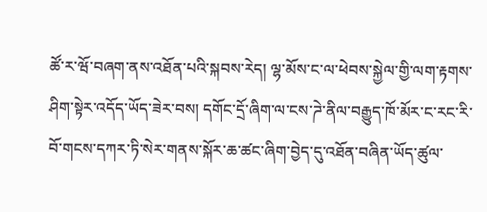ཚོ་ར་ཝོ་བཞག་ནས་འཐོན་པའི་སྐབས་རེད། ལྷ་མོས་ང་ལ་ཕེབས་སྐྱེལ་གྱི་ལག་རྟགས་ཤིག་སྟེར་འདོད་ཡོད་ཟེར་བས། དགོང་དྲོ་ཞིག་ལ་ངས་ཌེ་ནིལ་བརྒྱུད་ཁོ་མོར་ང་རང་རི་བོ་གངས་དཀར་ཏི་སེར་གནས་སྐོར་ཆ་ཚང་ཞིག་བྱེད་དུ་འཐོན་བཞིན་ཡོད་ཚུལ་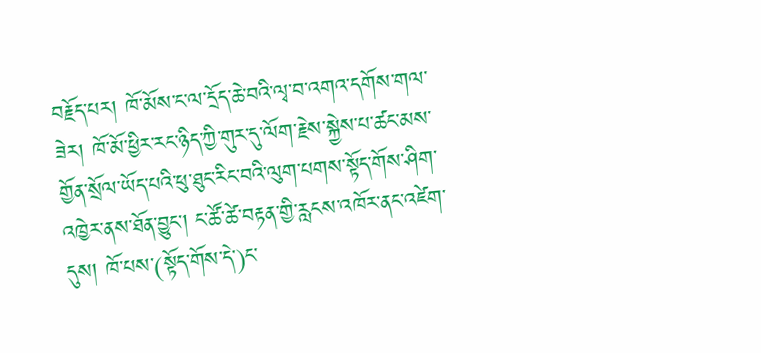བརྗོད་པར། ཁོ་མོས་ང་ལ་དྲོད་ཆེ་བའི་ལྭ་བ་འགའ་དགོས་གལ་ཟེར། ཁོ་མོ་ཕྱིར་རང་ཉིད་ཀྱི་གུར་དུ་ལོག་རྗེས་སྐྱེས་པ་ཚང་མས་གྱོན་སྲོལ་ཡོད་པའི་ཕུ་ཐུང་རིང་བའི་ལུག་པགས་སྟོད་གོས་ཤིག་འཁྱེར་ནས་ཐོན་བྱུང་། ང་ཚོ་ཚེ་བརྟན་གྱི་རླངས་འཁོར་ནང་འཛེག་དུས། ཁོ་པས་(སྟོད་གོས་དེ་)ང་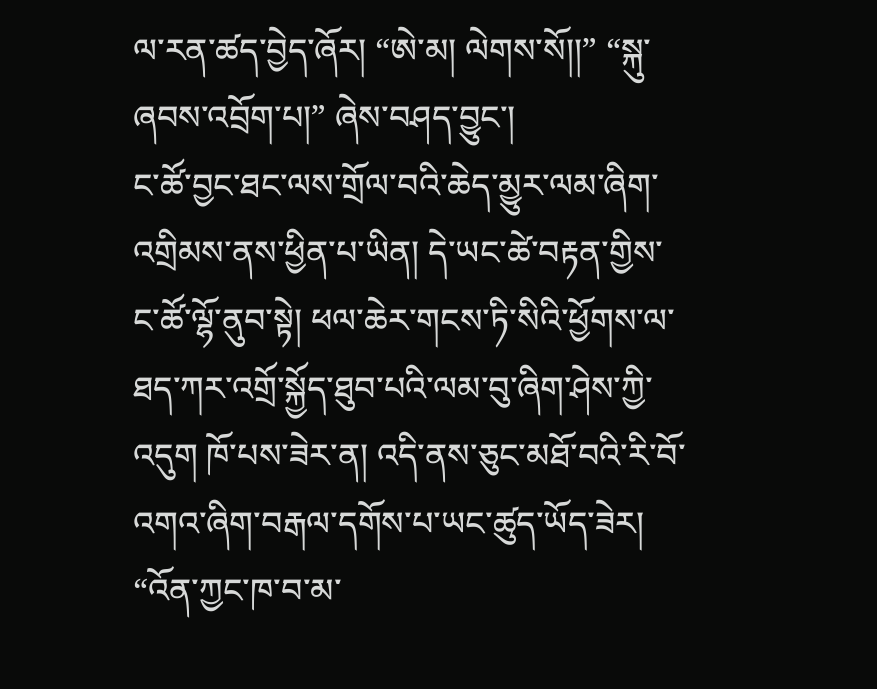ལ་རན་ཚད་བྱེད་ཞོར། “ཨེ་མ། ལེགས་སོ།།” “སྐུ་ཞབས་འབྲོག་པ།” ཞེས་བཤད་བྱུང་།
ང་ཚོ་བྱང་ཐང་ལས་གྲོལ་བའི་ཆེད་མྱུར་ལམ་ཞིག་འགྲིམས་ནས་ཕྱིན་པ་ཡིན། དེ་ཡང་ཚེ་བརྟན་གྱིས་ང་ཚོ་ལྷོ་ནུབ་སྟེ། ཕལ་ཆེར་གངས་ཏི་སིའི་ཕྱོགས་ལ་ཐད་ཀར་འགྲོ་སྐྱོད་ཐུབ་པའི་ལམ་བུ་ཞིག་ཤེས་ཀྱི་འདུག ཁོ་པས་ཟེར་ན། འདི་ནས་ཅུང་མཐོ་བའི་རི་བོ་འགའ་ཞིག་བརྒལ་དགོས་པ་ཡང་ཚུད་ཡོད་ཟེར། “འོན་ཀྱང་ཁ་བ་མ་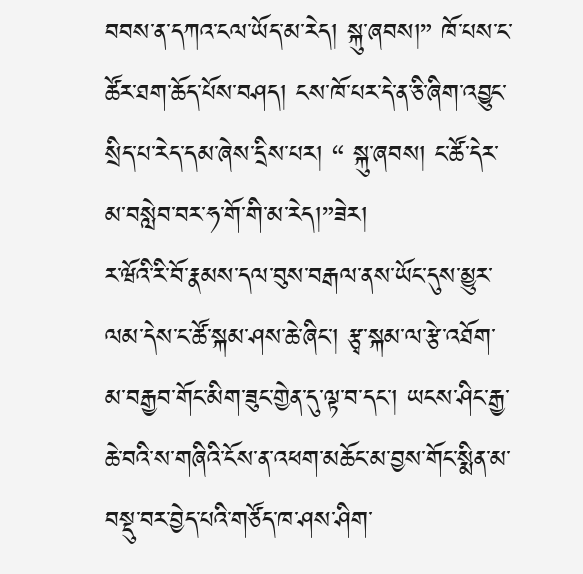བབས་ན་དཀའ་ངལ་ཡོད་མ་རེད། སྐུ་ཞབས།” ཁོ་པས་ང་ཚོར་ཐག་ཆོད་པོས་བཤད། ངས་ཁོ་པར་དེ་ན་ཅི་ཞིག་འབྱུང་སྲིད་པ་རེད་དམ་ཞེས་དྲིས་པར། “ སྐུ་ཞབས། ང་ཚོ་དེར་མ་བསླེབ་བར་ཧ་གོ་གི་མ་རེད།”ཟེར།
ར་ཝོའི་རི་བོ་རྣམས་དལ་བུས་བརྒལ་ནས་ཡོང་དུས་མྱུར་ལམ་དེས་ང་ཚོ་སྐམ་ཤས་ཆེ་ཞིང་། རྩྭ་སྐམ་ལ་རྩེ་འཐོག་མ་བརྒྱབ་གོང་མིག་ཟུང་གྱེན་དུ་ལྟ་བ་དང་། ཡངས་ཤིང་རྒྱ་ཆེ་བའི་ས་གཞིའི་ངོས་ན་འཕག་མཆོང་མ་བྱས་གོང་སྨིན་མ་བསྡུ་བར་བྱེད་པའི་གཙོད་ཁ་ཤས་ཤིག་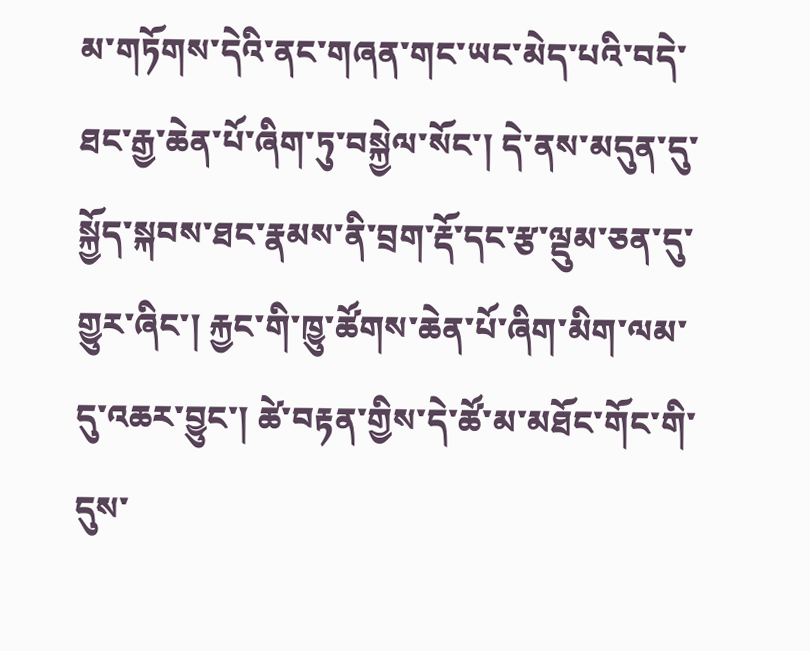མ་གཏོགས་དེའི་ནང་གཞན་གང་ཡང་མེད་པའི་བདེ་ཐང་རྒྱ་ཆེན་པོ་ཞིག་ཏུ་བསྐྱེལ་སོང་། དེ་ནས་མདུན་དུ་སྐྱོད་སྐབས་ཐང་རྣམས་ནི་བྲག་རྡོ་དང་རྩ་ལྡུམ་ཅན་དུ་གྱུར་ཞིང་། རྐྱང་གི་ཁྱུ་ཚོགས་ཆེན་པོ་ཞིག་མིག་ལམ་དུ་འཆར་བྱུང་། ཚེ་བརྟན་གྱིས་དེ་ཚོ་མ་མཐོང་གོང་གི་དུས་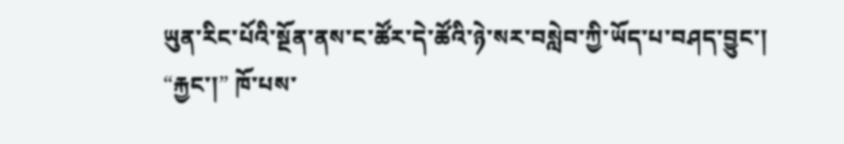ཡུན་རིང་པོའི་སྔོན་ནས་ང་ཚོར་དེ་ཚོའི་ཉེ་སར་བསླེབ་ཀྱི་ཡོད་པ་བཤད་བྱུང་། “རྐྱང་།” ཁོ་པས་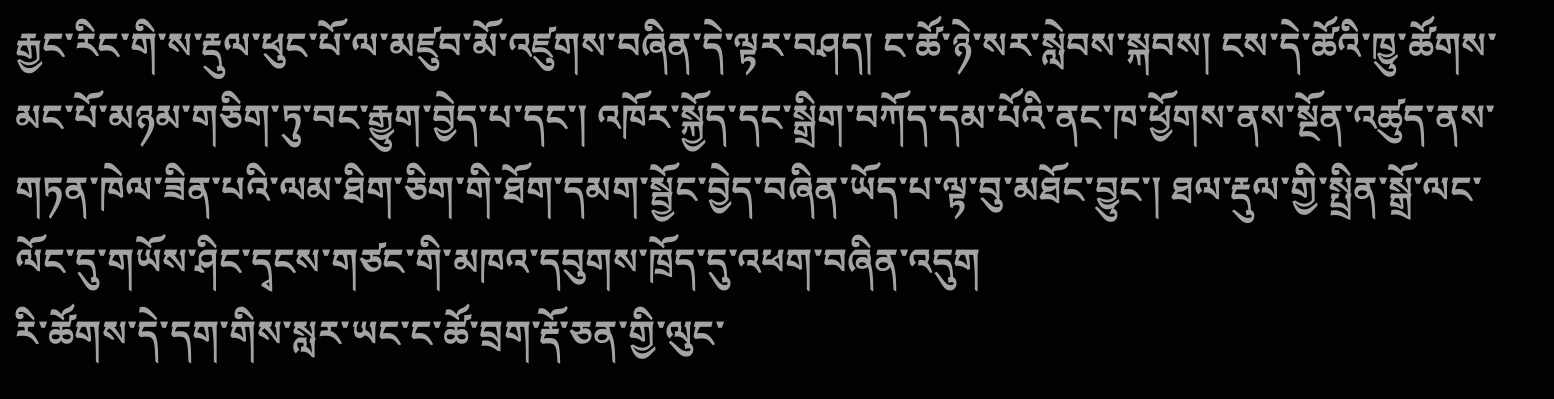རྒྱང་རིང་གི་ས་རྡུལ་ཕུང་པོ་ལ་མཛུབ་མོ་འཛུགས་བཞིན་དེ་ལྟར་བཤད། ང་ཚོ་ཉེ་སར་སླེབས་སྐབས། ངས་དེ་ཚོའི་ཁྱུ་ཚོགས་མང་པོ་མཉམ་གཅིག་ཏུ་བང་རྒྱུག་བྱེད་པ་དང་། འཁོར་སྐྱོད་དང་སྒྲིག་བཀོད་དམ་པོའི་ནང་ཁ་ཕྱོགས་ནས་སྔོན་འཚུད་ནས་གཏན་ཁེལ་ཟིན་པའི་ལམ་ཐིག་ཅིག་གི་ཐོག་དམག་སྦྱོང་བྱེད་བཞིན་ཡོད་པ་ལྟ་བུ་མཐོང་བྱུང་། ཐལ་རྡུལ་གྱི་སྤྲིན་སྒྲོ་ལང་ལོང་དུ་གཡོས་ཤིང་དྭངས་གཙང་གི་མཁའ་དབུགས་ཁྲོད་དུ་འཕག་བཞིན་འདུག
རི་ཚོགས་དེ་དག་གིས་སླར་ཡང་ང་ཚོ་བྲག་རྡོ་ཅན་གྱི་ལུང་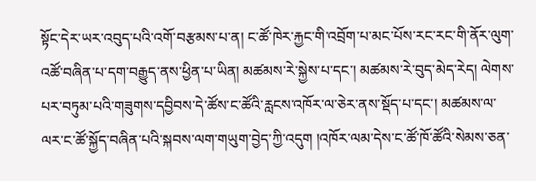སྟོང་དེར་ཡར་འབུད་པའི་འགོ་བརྩམས་པ་ན། ང་ཚོ་ཁེར་རྐྱང་གི་འབྲོག་པ་མང་པོས་རང་རང་གི་ནོར་ལུག་འཚོ་བཞིན་པ་དག་བརྒྱུད་ནས་ཕྱིན་པ་ཡིན། མཚམས་རེ་སྐྱེས་པ་དང་། མཚམས་རེ་བུད་མེད་རེད། ལེགས་པར་བཏུམ་པའི་གཟུགས་དབྱིབས་དེ་ཚོས་ང་ཚོའི་རླངས་འཁོར་ལ་ཅེར་ནས་སྡོད་པ་དང་། མཚམས་ལ་ལར་ང་ཚོ་སྐྱོད་བཞིན་པའི་སྐབས་ལག་གཡུག་བྱེད་ཀྱི་འདུག །འཁོར་ལམ་དེས་ང་ཚོ་ཁོ་ཚོའི་སེམས་ཅན་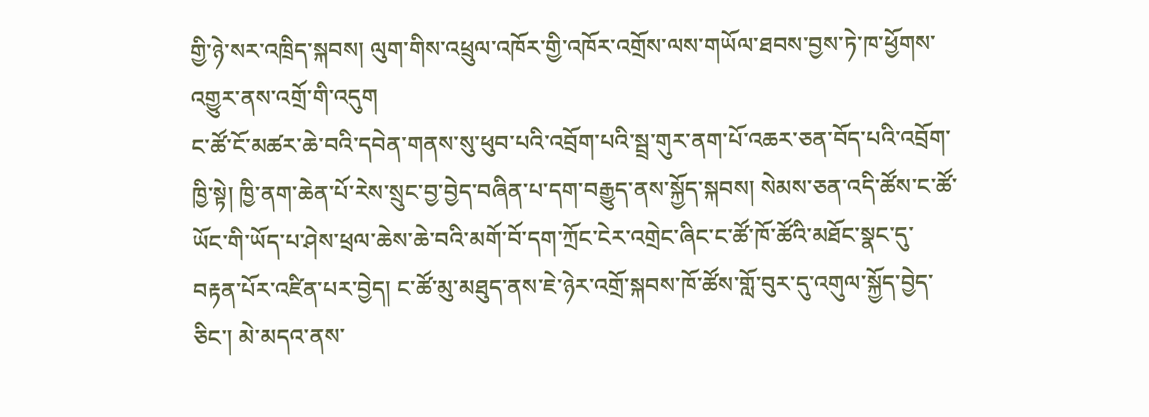གྱི་ཉེ་སར་འཁྲིད་སྐབས། ལུག་གིས་འཕྲུལ་འཁོར་གྱི་འཁོར་འགྲོས་ལས་གཡོལ་ཐབས་བྱས་ཏེ་ཁ་ཕྱོགས་འགྱུར་ནས་འགྲོ་གི་འདུག
ང་ཚོ་ངོ་མཚར་ཆེ་བའི་དབེན་གནས་སུ་ཕུབ་པའི་འབྲོག་པའི་སྦྲ་གུར་ནག་པོ་འཆར་ཅན་བོད་པའི་འབྲོག་ཁྱི་སྟེ། ཁྱི་ནག་ཆེན་པོ་རེས་སྲུང་བྱ་བྱེད་བཞིན་པ་དག་བརྒྱུད་ནས་སྐྱོད་སྐབས། སེམས་ཅན་འདི་ཚོས་ང་ཚོ་ཡོང་གི་ཡོད་པ་ཤེས་ཕྲལ་ཆེས་ཆེ་བའི་མགོ་བོ་དག་ཀྲོང་ངེར་འགྲེང་ཞིང་ང་ཚོ་ཁོ་ཚོའི་མཐོང་སྣང་དུ་བརྟན་པོར་འཛིན་པར་བྱེད། ང་ཚོ་མུ་མཐུད་ནས་ཇེ་ཉེར་འགྲོ་སྐབས་ཁོ་ཚོས་གློ་བུར་དུ་འགུལ་སྐྱོད་བྱེད་ཅིང་། མེ་མདའ་ནས་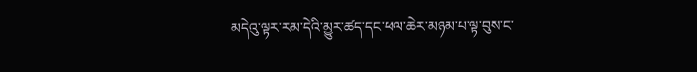མདེའུ་ལྟར་རམ་དེའི་མྱུར་ཚད་དང་ཕལ་ཆེར་མཉམ་པ་ལྟ་བུས་ང་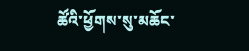ཚོའི་ཕྱོགས་སུ་མཆོང་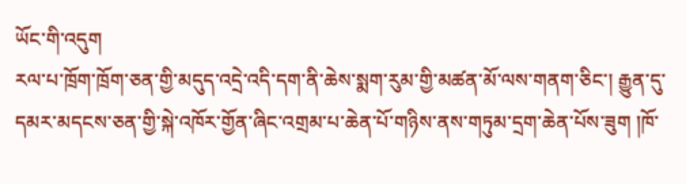ཡོང་གི་འདུག
རལ་པ་ཁྲོག་ཁྲོག་ཅན་གྱི་མདུད་འདྲེ་འདི་དག་ནི་ཆེས་སྨག་རུམ་གྱི་མཚན་མོ་ལས་གནག་ཅིང་། རྒྱུན་དུ་དམར་མདངས་ཅན་གྱི་སྐེ་འཁོར་གྱོན་ཞིང་འགྲམ་པ་ཆེན་པོ་གཉིས་ནས་གཏུམ་དྲག་ཆེན་པོས་ཟུག །ཁོ་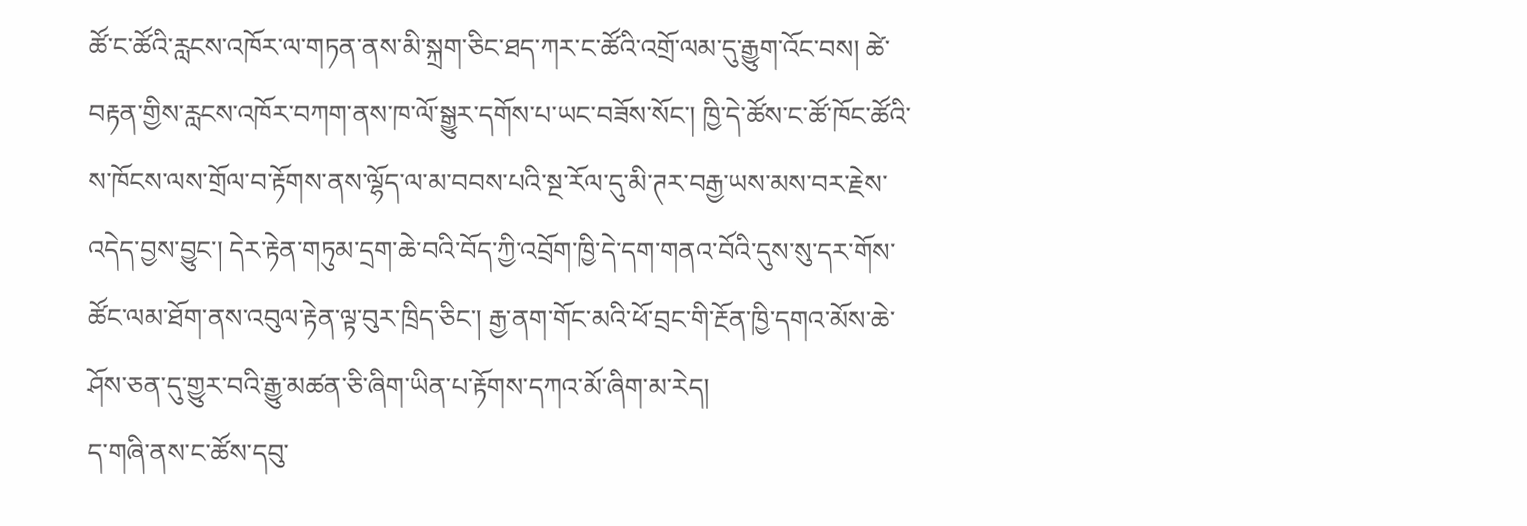ཚོ་ང་ཚོའི་རླངས་འཁོར་ལ་གཏན་ནས་མི་སྐྲག་ཅིང་ཐད་ཀར་ང་ཚོའི་འགྲོ་ལམ་དུ་རྒྱུག་འོང་བས། ཚེ་བརྟན་གྱིས་རླངས་འཁོར་བཀག་ནས་ཁ་ལོ་སྒྱུར་དགོས་པ་ཡང་བཟོས་སོང་། ཁྱི་དེ་ཚོས་ང་ཚོ་ཁོང་ཚོའི་ས་ཁོངས་ལས་གྲོལ་བ་རྟོགས་ནས་ལྷོད་ལ་མ་བབས་པའི་སྔ་རོལ་དུ་མི་ཊར་བརྒྱ་ཡས་མས་བར་རྗེས་འདེད་བྱས་བྱུང་། དེར་རྟེན་གཏུམ་དྲག་ཆེ་བའི་བོད་ཀྱི་འབྲོག་ཁྱི་དེ་དག་གནའ་བོའི་དུས་སུ་དར་གོས་ཚོང་ལམ་ཐོག་ནས་འབུལ་རྟེན་ལྟ་བུར་ཁྲིད་ཅིང་། རྒྱ་ནག་གོང་མའི་ཕོ་བྲང་གི་རྔོན་ཁྱི་དགའ་མོས་ཆེ་ཤོས་ཅན་དུ་གྱུར་བའི་རྒྱུ་མཚན་ཅི་ཞིག་ཡིན་པ་རྟོགས་དཀའ་མོ་ཞིག་མ་རེད།
ད་གཞི་ནས་ང་ཚོས་དབུ་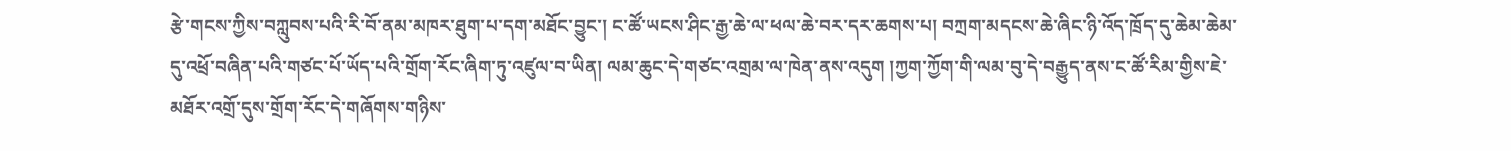རྩེ་གངས་ཀྱིས་བཀླུབས་པའི་རི་བོ་ནམ་མཁར་ཐུག་པ་དག་མཐོང་བྱུང་། ང་ཚོ་ཡངས་ཤིང་རྒྱ་ཆེ་ལ་ཕལ་ཆེ་བར་དར་ཆགས་པ། བཀྲག་མདངས་ཆེ་ཞིང་ཉི་འོད་ཁྲོད་དུ་ཆེམ་ཆེམ་དུ་འཕྲོ་བཞིན་པའི་གཙང་པོ་ཡོད་པའི་གྲོག་རོང་ཞིག་ཏུ་འཛུལ་བ་ཡིན། ལམ་ཆུང་དེ་གཙང་འགྲམ་ལ་ཁེན་ནས་འདུག །ཀྱག་ཀྱོག་གི་ལམ་བུ་དེ་བརྒྱུད་ནས་ང་ཚོ་རིམ་གྱིས་ཇེ་མཐོར་འགྲོ་དུས་གྲོག་རོང་དེ་གཞོགས་གཉིས་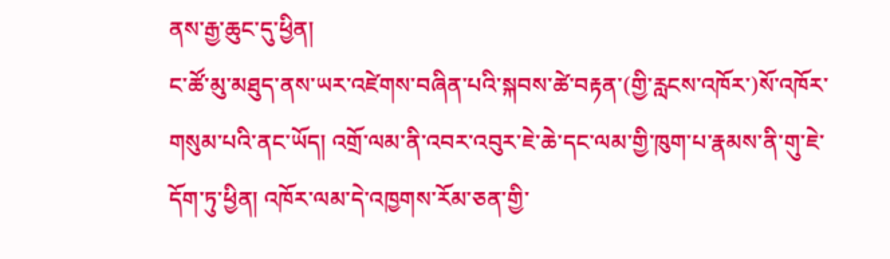ནས་རྒྱ་ཆུང་དུ་ཕྱིན།
ང་ཚོ་མུ་མཐུད་ནས་ཡར་འཛེགས་བཞིན་པའི་སྐབས་ཚེ་བརྟན་(གྱི་རླངས་འཁོར་)སོ་འཁོར་གསུམ་པའི་ནང་ཡོད། འགྲོ་ལམ་ནི་འབར་འབུར་ཇེ་ཆེ་དང་ལམ་གྱི་ཁུག་པ་རྣམས་ནི་གུ་ཇེ་དོག་ཏུ་ཕྱིན། འཁོར་ལམ་དེ་འཁྱགས་རོམ་ཅན་གྱི་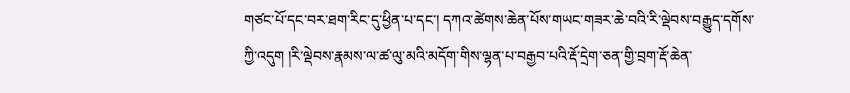གཙང་པོ་དང་བར་ཐག་རིང་དུ་ཕྱིན་པ་དང་། དཀའ་ཚེགས་ཆེན་པོས་གཡང་གཟར་ཆེ་བའི་རི་ལྡེབས་བརྒྱུད་དགོས་ཀྱི་འདུག །རི་ལྡེབས་རྣམས་ལ་ཚ་ལུ་མའི་མདོག་གིས་ལྷན་པ་བརྒྱབ་པའི་རྡོ་དྲེག་ཅན་གྱི་བྲག་རྡོ་ཆེན་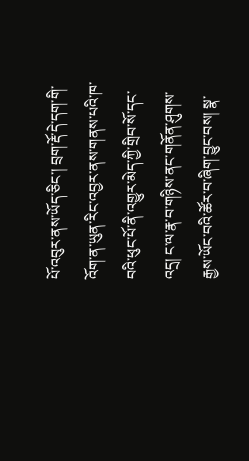པོ་འབུར་ནས་ཡོད་ཅིང་། བྲག་རྡོ་དེ་དག་གི་འོག་ན་ཡུན་རིང་འབྱར་ནས་གནས་པའི་ཁ་བའི་ཕུང་པོ་ནི་འགྱུར་མེད་ཀྱི་གྲིབ་སོ་དང་འདྲ། ང་ལ་རྣ་བ་གཉིས་ནང་གནོན་ཤུགས་རྒྱས་ཡོང་བའི་ཚོར་བ་ཞིག་བྱུང་བས། སྣ་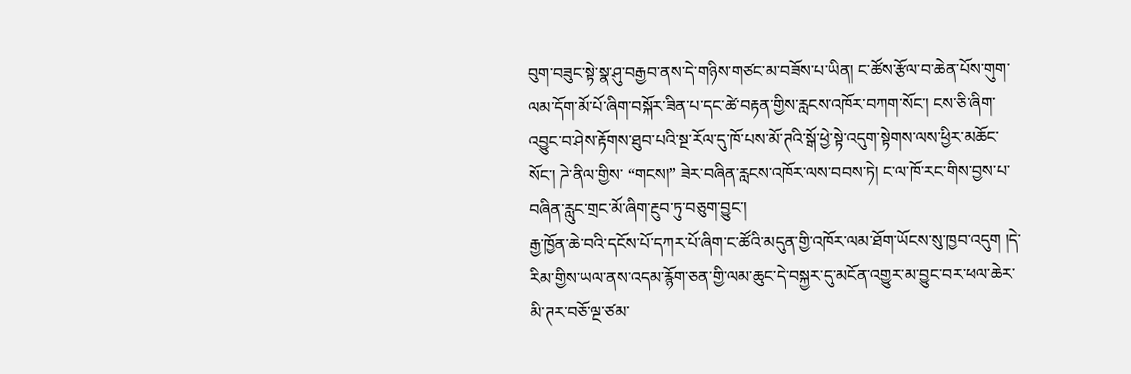བུག་བཟུང་སྟེ་སྣ་ཤུ་བརྒྱབ་ནས་དེ་གཉིས་གཙང་མ་བཟོས་པ་ཡིན། ང་ཚོས་རྩོལ་བ་ཆེན་པོས་གུག་ལམ་དོག་མོ་པོ་ཞིག་བསྐོར་ཟིན་པ་དང་ཚེ་བརྟན་གྱིས་རླངས་འཁོར་བཀག་སོང་། ངས་ཅི་ཞིག་འབྱུང་བ་ཤེས་རྟོགས་ཐུབ་པའི་སྔ་རོལ་དུ་ཁོ་པས་མོ་ཊའི་སྒོ་ཕྱེ་སྟེ་འདུག་སྟེགས་ལས་ཕྱིར་མཆོང་སོང་། ཌེ་ནིལ་གྱིས་ “གངས།” ཟེར་བཞིན་རླངས་འཁོར་ལས་བབས་ཏེ། ང་ལ་ཁོ་རང་གིས་བྱས་པ་བཞིན་རླུང་གྲང་མོ་ཞིག་རྔུབ་ཏུ་བཅུག་བྱུང་།
རྒྱ་ཁྱོན་ཆེ་བའི་དངོས་པོ་དཀར་པོ་ཞིག་ང་ཚོའི་མདུན་གྱི་འཁོར་ལམ་ཐོག་ཡོངས་སུ་ཁྱབ་འདུག །དེ་རིམ་གྱིས་ཡལ་ནས་འདམ་རྙོག་ཅན་གྱི་ལམ་ཆུང་དེ་བསྐྱར་དུ་མངོན་འགྱུར་མ་བྱུང་བར་ཕལ་ཆེར་མི་ཊར་བཅོ་ལྔ་ཙམ་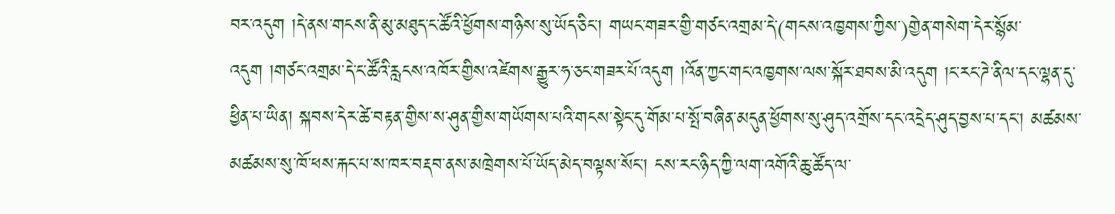བར་འདུག །དེ་ནས་གངས་ནི་མུ་མཐུད་ང་ཚོའི་ཕྱོགས་གཉིས་སུ་ཡོད་ཅིང་། གཡང་གཟར་གྱི་གཙང་འགྲམ་དེ་(གངས་འཁྱགས་ཀྱིས་)གྱེན་གསེག་དེར་སྙོམ་འདུག །གཙང་འགྲམ་དེ་ང་ཚོའི་རླངས་འཁོར་གྱིས་འཛེགས་རྒྱུར་ཧ་ཅང་གཟར་པོ་འདུག །འོན་ཀྱང་གང་འཁྱགས་ལས་སྐོར་ཐབས་མི་འདུག །ང་རང་ཌེ་ནིལ་དང་ལྷན་དུ་ཕྱིན་པ་ཡིན། སྐབས་དེར་ཚེ་བརྟན་གྱིས་ས་ཤུན་གྱིས་གཡོགས་པའི་གངས་སྟེང་དུ་གོམ་པ་སྤོ་བཞིན་མདུན་ཕྱོགས་སུ་ཤུད་འགྲོས་དང་འདྲེད་ཤུད་བྱས་པ་དང་། མཚམས་མཚམས་སུ་ཁོ་ཕས་རྐང་པ་ས་ཁར་བརྡབ་ནས་མཁྲེགས་པོ་ཡོད་མེད་བལྟས་སོང་། ངས་རང་ཉིད་ཀྱི་ལག་འགོའི་ཆུ་ཚོད་ལ་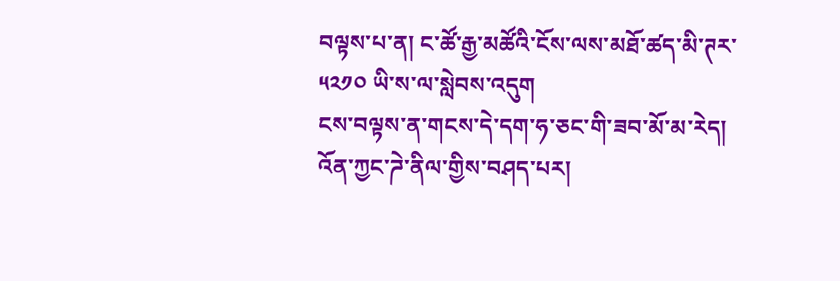བལྟས་པ་ན། ང་ཚོ་རྒྱ་མཚོའི་ངོས་ལས་མཐོ་ཚད་མི་ཊར་ ༥༢༡༠ ཡི་ས་ལ་སླེབས་འདུག
ངས་བལྟས་ན་གངས་དེ་དག་ཧ་ཅང་གི་ཟབ་མོ་མ་རེད། འོན་ཀྱང་ཌེ་ནིལ་གྱིས་བཤད་པར།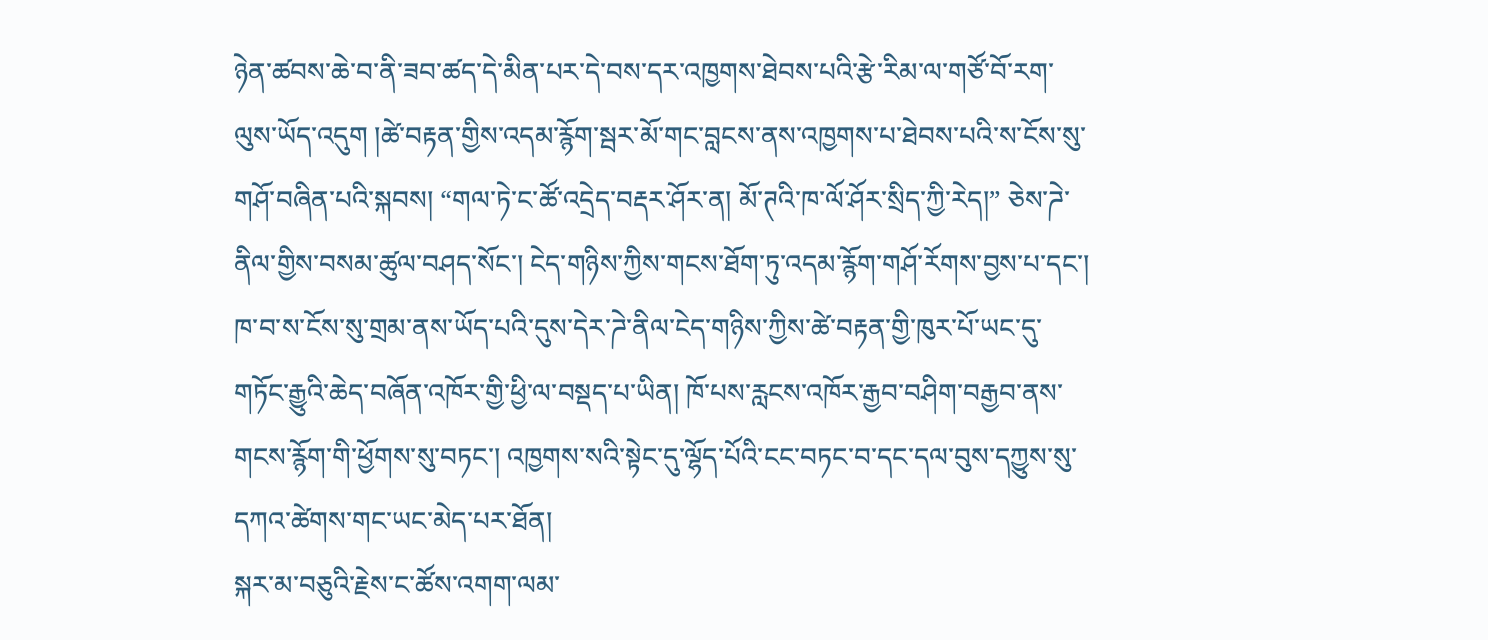ཉེན་ཚབས་ཆེ་བ་ནི་ཟབ་ཚད་དེ་མིན་པར་དེ་བས་དར་འཁྱགས་ཐེབས་པའི་རྩེ་རིམ་ལ་གཙོ་བོ་རག་ལུས་ཡོད་འདུག །ཚེ་བརྟན་གྱིས་འདམ་རྙོག་སྦར་མོ་གང་བླངས་ནས་འཁྱགས་པ་ཐེབས་པའི་ས་ངོས་སུ་གཤོ་བཞིན་པའི་སྐབས། “གལ་ཏེ་ང་ཚོ་འདྲེད་བརྡར་ཤོར་ན། མོ་ཊའི་ཁ་ལོ་ཤོར་སྲིད་ཀྱི་རེད།” ཅེས་ཌེ་ནིལ་གྱིས་བསམ་ཚུལ་བཤད་སོང་། ངེད་གཉིས་ཀྱིས་གངས་ཐོག་ཏུ་འདམ་རྙོག་གཤོ་རོགས་བྱས་པ་དང་། ཁ་བ་ས་ངོས་སུ་གྲམ་ནས་ཡོད་པའི་དུས་དེར་ཌེ་ནིལ་ངེད་གཉིས་ཀྱིས་ཚེ་བརྟན་གྱི་ཁུར་པོ་ཡང་དུ་གཏོང་རྒྱུའི་ཆེད་བཞོན་འཁོར་གྱི་ཕྱི་ལ་བསྡད་པ་ཡིན། ཁོ་པས་རླངས་འཁོར་རྒྱབ་བཤིག་བརྒྱབ་ནས་གངས་རྙོག་གི་ཕྱོགས་སུ་བཏང་། འཁྱགས་སའི་སྟེང་དུ་ལྷོད་པོའི་ངང་བཏང་བ་དང་དལ་བུས་དཀྱུས་སུ་དཀའ་ཚེགས་གང་ཡང་མེད་པར་ཐོན།
སྐར་མ་བཅུའི་རྗེས་ང་ཚོས་འགག་ལམ་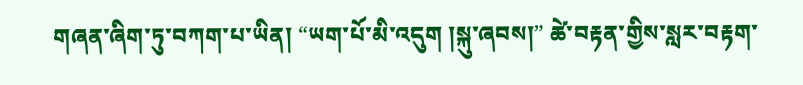གཞན་ཞིག་ཏུ་བཀག་པ་ཡིན། “ཡག་པོ་མི་འདུག །སྐུ་ཞབས།” ཚེ་བརྟན་གྱིས་སླར་བརྟག་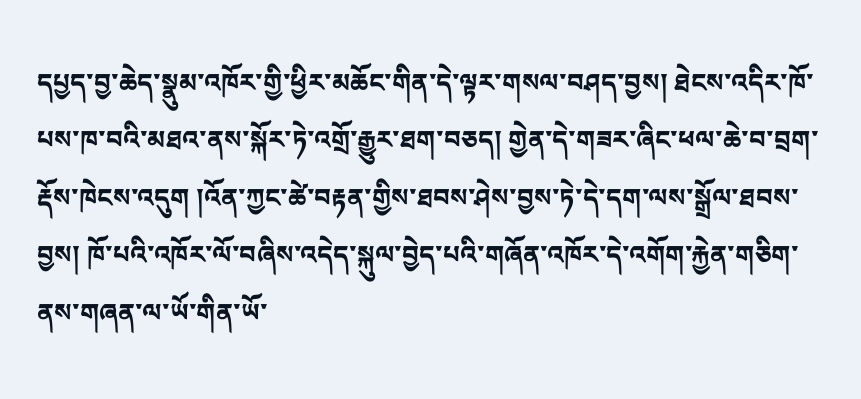དཔྱད་བྱ་ཆེད་སྣུམ་འཁོར་གྱི་ཕྱིར་མཆོང་གིན་དེ་ལྟར་གསལ་བཤད་བྱས། ཐེངས་འདིར་ཁོ་པས་ཁ་བའི་མཐའ་ནས་སྐོར་ཏེ་འགྲོ་རྒྱུར་ཐག་བཅད། གྱེན་དེ་གཟར་ཞིང་ཕལ་ཆེ་བ་བྲག་རྡོས་ཁེངས་འདུག །འོན་ཀྱང་ཚེ་བརྟན་གྱིས་ཐབས་ཤེས་བྱས་ཏེ་དེ་དག་ལས་སྒྲོལ་ཐབས་བྱས། ཁོ་པའི་འཁོར་ལོ་བཞིས་འདེད་སྐུལ་བྱེད་པའི་གཞོན་འཁོར་དེ་འགོག་རྐྱེན་གཅིག་ནས་གཞན་ལ་ཡོ་གིན་ཡོ་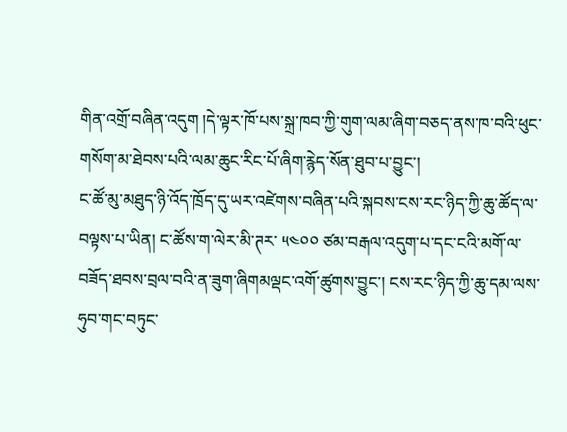གིན་འགྲོ་བཞིན་འདུག །དེ་ལྟར་ཁོ་པས་སྐྲ་ཁབ་ཀྱི་གུག་ལམ་ཞིག་བཅད་ནས་ཁ་བའི་ཕུང་གསོག་མ་ཐེབས་པའི་ལམ་ཆུང་རིང་པོ་ཞིག་རྙེད་སོན་ཐུབ་པ་བྱུང་།
ང་ཚོ་མུ་མཐུད་ཉི་འོད་ཁྲོད་དུ་ཡར་འཛེགས་བཞིན་པའི་སྐབས་ངས་རང་ཉིད་ཀྱི་ཆུ་ཚོད་ལ་བལྟས་པ་ཡིན། ང་ཚོས་ག་ལེར་མི་ཊར་ ༥༤༠༠ ཙམ་བརྒལ་འདུག་པ་དང་ངའི་མགོ་ལ་བཟོད་ཐབས་བྲལ་བའི་ན་ཟུག་ཞིགམལྡང་འགོ་ཚུགས་བྱུང་། ངས་རང་ཉིད་ཀྱི་ཆུ་དམ་ལས་ཧུབ་གང་བཏུང་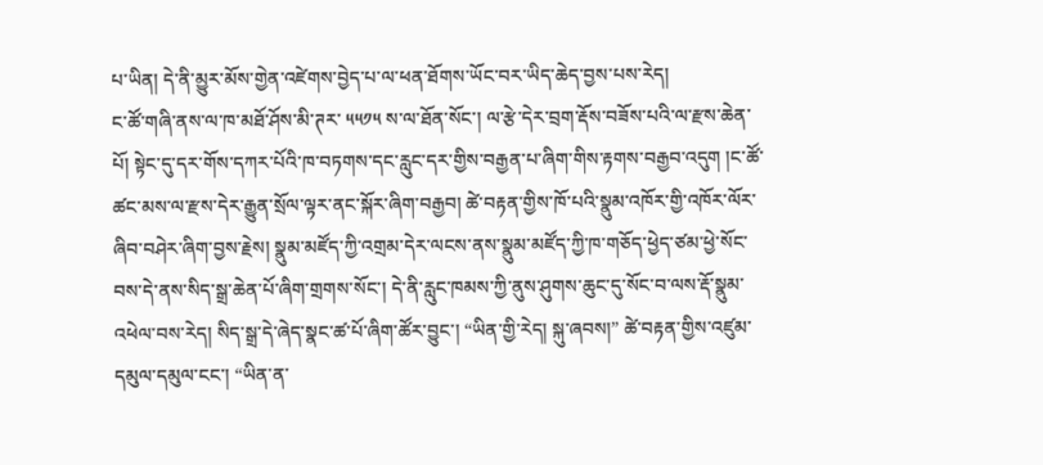པ་ཡིན། དེ་ནི་མྱུར་མོས་གྱེན་འཛེགས་བྱེད་པ་ལ་ཕན་ཐོགས་ཡོང་བར་ཡིད་ཆེད་བྱས་པས་རེད།
ང་ཚོ་གཞི་ནས་ལ་ཁ་མཐོ་ཤོས་མི་ཊར་ ༥༥༡༥ ས་ལ་ཐོན་སོང་། ལ་རྩེ་དེར་བྲག་རྡོས་བཟོས་པའི་ལ་རྫས་ཆེན་པོ། སྟེང་དུ་དར་གོས་དཀར་པོའི་ཁ་བཏགས་དང་རླུང་དར་གྱིས་བརྒྱན་པ་ཞིག་གིས་རྟགས་བརྒྱབ་འདུག །ང་ཚོ་ཚང་མས་ལ་རྫས་དེར་རྒྱུན་སྲོལ་ལྟར་ནང་སྐོར་ཞིག་བརྒྱབ། ཚེ་བརྟན་གྱིས་ཁོ་པའི་སྣུམ་འཁོར་གྱི་འཁོར་ལོར་ཞིབ་བཤེར་ཞིག་བྱས་རྗེས། སྣུམ་མཛོད་ཀྱི་འགྲམ་དེར་ལངས་ནས་སྣུམ་མཛོད་ཀྱི་ཁ་གཅོད་ཕྱེད་ཙམ་ཕྱེ་སོང་བས་དེ་ནས་སིད་སྒྲ་ཆེན་པོ་ཞིག་གྲགས་སོང་། དེ་ནི་རླུང་ཁམས་ཀྱི་ནུས་ཤུགས་ཆུང་དུ་སོང་བ་ལས་རྡོ་སྣུམ་འཕེལ་བས་རེད། སིད་སྒྲ་དེ་ཞེད་སྣང་ཚ་པོ་ཞིག་ཚོར་བྱུང་། “ཡིན་གྱི་རེད། སྐུ་ཞབས།” ཚེ་བརྟན་གྱིས་འཛུམ་དམུལ་དམུལ་ངང་། “ཡིན་ན་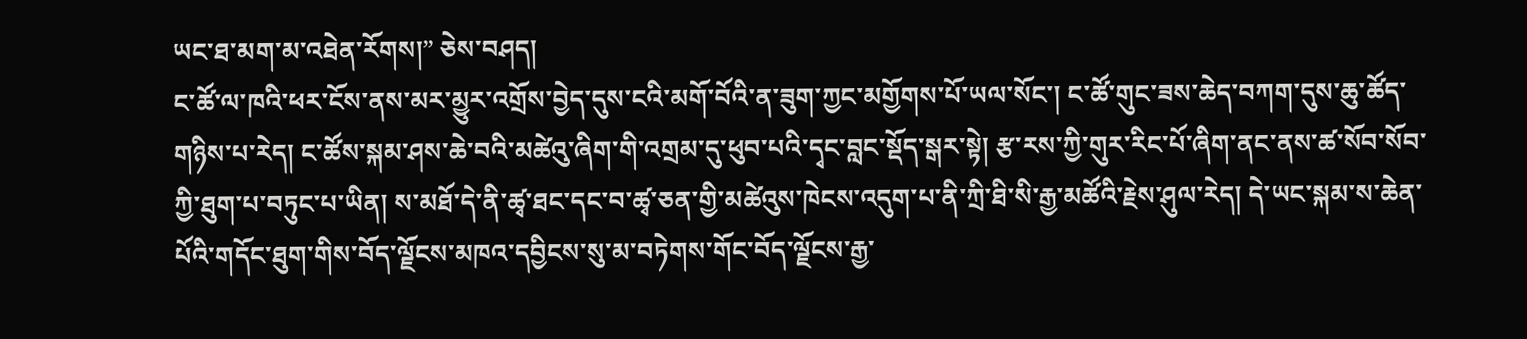ཡང་ཐ་མག་མ་འཐེན་རོགས།” ཅེས་བཤད།
ང་ཚོ་ལ་ཁའི་ཕར་ངོས་ནས་མར་མྱུར་འགྲོས་བྱེད་དུས་ངའི་མགོ་བོའི་ན་ཟུག་ཀྱང་མགྱོགས་པོ་ཡལ་སོང་། ང་ཚོ་གུང་ཟས་ཆེད་བཀག་དུས་ཆུ་ཚོད་གཉིས་པ་རེད། ང་ཚོས་སྐམ་ཤས་ཆེ་བའི་མཚེའུ་ཞིག་གི་འགྲམ་དུ་ཕུབ་པའི་དྭང་བླང་སྡོད་སྒར་སྟེ། རྩ་རས་ཀྱི་གུར་རིང་པོ་ཞིག་ནང་ནས་ཚ་སོབ་སོབ་ཀྱི་ཐུག་པ་བཏུང་པ་ཡིན། ས་མཐོ་དེ་ནི་ཚྭ་ཐང་དང་བ་ཚྭ་ཅན་གྱི་མཚེའུས་ཁེངས་འདུག་པ་ནི་ཀྲི་ཐི་སི་རྒྱ་མཚོའི་རྗེས་ཤུལ་རེད། དེ་ཡང་སྐམ་ས་ཆེན་པོའི་གདོང་ཐུག་གིས་བོད་ལྗོངས་མཁའ་དབྱིངས་སུ་མ་བཏེགས་གོང་བོད་ལྗོངས་རྒྱ་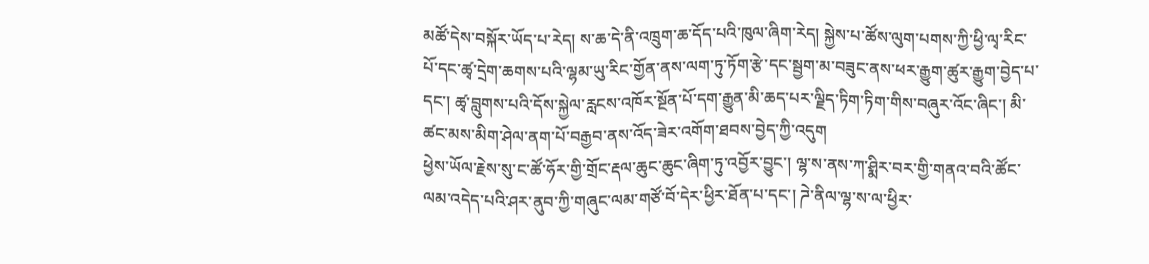མཚོ་དེས་བསྐོར་ཡོད་པ་རེད། ས་ཆ་དེ་ནི་འཁྲུག་ཆ་དོད་པའི་ཁུལ་ཞིག་རེད། སྐྱེས་པ་ཚོས་ལུག་པགས་ཀྱི་ཕྱི་ལྭ་རིང་པོ་དང་ཚྭ་དྲེག་ཆགས་པའི་ལྷམ་ཡུ་རིང་གྱོན་ནས་ལག་ཏུ་ཏོག་རྩེ་དང་སྦྱག་མ་བཟུང་ནས་ཕར་རྒྱུག་ཚུར་རྒྱུག་བྱེད་པ་དང་། ཚྭ་བླུགས་པའི་དོས་སྐྱེལ་རླངས་འཁོར་སྔོན་པོ་དག་རྒྱུན་མི་ཆད་པར་ལྗིད་ཏིག་ཏིག་གིས་བཞུར་འོང་ཞིང་། མི་ཚང་མས་མིག་ཤེལ་ནག་པོ་བརྒྱབ་ནས་འོད་ཟེར་འགོག་ཐབས་བྱེད་ཀྱི་འདུག
ཕྱེས་ཡོལ་རྗེས་སུ་ང་ཚོ་ཧོར་གྱི་གྲོང་རྡལ་ཆུང་ཆུང་ཞིག་ཏུ་འབྱོར་བྱུང་། ལྷ་ས་ནས་ཀ་ཤྨིར་བར་གྱི་གནའ་བའི་ཚོང་ལམ་འདེད་པའི་ཤར་ནུབ་ཀྱི་གཞུང་ལམ་གཙོ་བོ་དེར་ཕྱིར་ཐོན་པ་དང་། ཌེ་ནིལ་ལྷ་ས་ལ་ཕྱིར་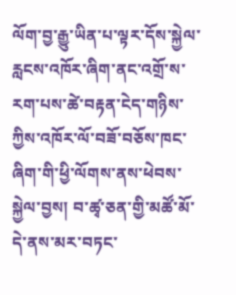ལོག་བྱ་རྒྱུ་ཡིན་པ་ལྟར་དོས་སྐྱེལ་རླངས་འཁོར་ཞིག་ནང་འགྲོ་ས་རག་པས་ཚེ་བརྟན་ངེད་གཉིས་ཀྱིས་འཁོར་ལོ་བཟོ་བཅོས་ཁང་ཞིག་གི་ཕྱི་ལོགས་ནས་ཕེབས་སྐྱེལ་བྱས། བ་ཚྭ་ཅན་གྱི་མཚོ་མོ་དེ་ནས་མར་བཏང་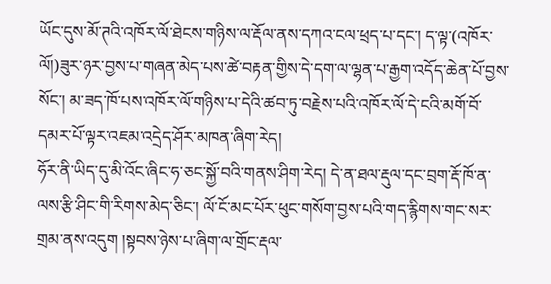ཡོང་དུས་མོ་ཊའི་འཁོར་ལོ་ཐེངས་གཉིས་ལ་རྡོལ་ནས་དཀའ་ངལ་ཕྲད་པ་དང་། ད་ལྟ་(འཁོར་ལོ།)ཟུར་ཉར་བྱས་པ་གཞན་མེད་པས་ཚེ་བརྟན་གྱིས་དེ་དག་ལ་ལྷན་པ་རྒྱག་འདོད་ཆེན་པོ་བྱས་སོང་། མ་ཟད་ཁོ་པས་འཁོར་ལོ་གཉིས་པ་དེའི་ཚབ་ཏུ་བརྗེས་པའི་འཁོར་ལོ་དེ་ངའི་མགོ་བོ་དམར་པོ་ལྟར་འཇམ་འདྲེད་ཤོར་མཁན་ཞིག་རེད།
ཧོར་ནི་ཡིད་དུ་མི་འོང་ཞིང་ཧ་ཅང་སྐྱོ་བའི་གནས་ཤིག་རེད། དེ་ན་ཐལ་རྡུལ་དང་བྲག་རྡོ་ཁོ་ན་ལས་རྩི་ཤིང་གི་རིགས་མེད་ཅིང་། ལོ་ངོ་མང་པོར་ཕུང་གསོག་བྱས་པའི་གད་རྙིགས་གང་སར་གྲམ་ནས་འདུག །སྟབས་ཉེས་པ་ཞིག་ལ་གྲོང་རྡལ་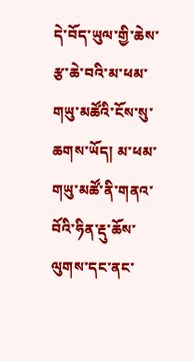དེ་བོད་ཡུལ་གྱི་ཆེས་རྩ་ཆེ་བའི་མ་ཕམ་གཡུ་མཚོའི་ངོས་སུ་ཆགས་ཡོད། མ་ཕམ་གཡུ་མཚོ་ནི་གནའ་བོའི་ཧིན་རྡུ་ཆོས་ལུགས་དང་ནང་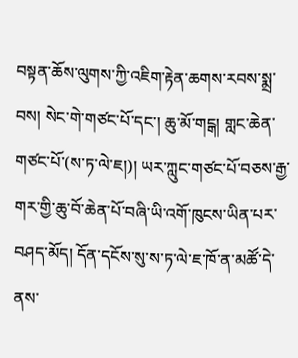བསྟན་ཆོས་ལུགས་ཀྱི་འཇིག་རྟེན་ཆགས་རབས་སྨྲ་བས། སེང་གེ་གཙང་པོ་དང་། ཆུ་མོ་གངྒ། གླང་ཆེན་གཙང་པོ་(ས་ཏ་ལེ་ཇ།)། ཡར་ཀླུང་གཙང་པོ་བཅས་རྒྱ་གར་གྱི་ཆུ་བོ་ཆེན་པོ་བཞི་ཡི་འགོ་ཁུངས་ཡིན་པར་བཤད་མོད། དོན་དངོས་སུ་ས་ཏ་ལེ་ཇ་ཁོ་ན་མཚོ་དེ་ནས་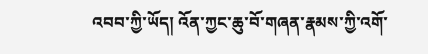འབབ་ཀྱི་ཡོད། འོན་ཀྱང་ཆུ་བོ་གཞན་རྣམས་ཀྱི་འགོ་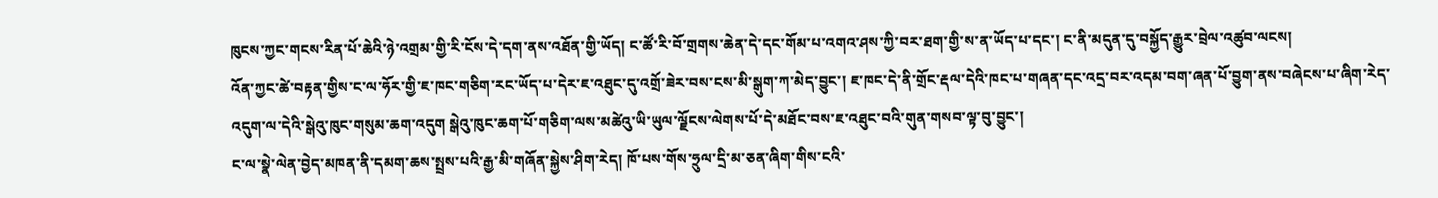ཁུངས་ཀྱང་གངས་རིན་པོ་ཆེའི་ཉེ་འགྲམ་གྱི་རི་ངོས་དེ་དག་ནས་འཐོན་གྱི་ཡོད། ང་ཚོ་རི་བོ་གྲགས་ཆེན་དེ་དང་གོམ་པ་འགའ་ཤས་ཀྱི་བར་ཐག་གྱི་ས་ན་ཡོད་པ་དང་། ང་ནི་མདུན་དུ་བསྐྱོད་རྒྱུར་བྲེལ་འཚུབ་ལངས།
འོན་ཀྱང་ཚེ་བརྟན་གྱིས་ང་ལ་ཧོར་གྱི་ཇ་ཁང་གཅིག་རང་ཡོད་པ་དེར་ཇ་འཐུང་དུ་འགྲོ་ཟེར་བས་ངས་མི་སྒུག་ཀ་མེད་བྱུང་། ཇ་ཁང་དེ་ནི་གྲོང་རྡལ་དེའི་ཁང་པ་གཞན་དང་འདྲ་བར་འདམ་བག་ཞན་པོ་བྱུག་ནས་བཞེངས་པ་ཞིག་རེད་འདུག་ལ་དེའི་སྒེའུ་ཁུང་གསུམ་ཆག་འདུག སྒེའུ་ཁུང་ཆག་པོ་གཅིག་ལས་མཚེའུ་ཡི་ཡུལ་ལྗོངས་ལེགས་པོ་དེ་མཐོང་བས་ཇ་འཐུང་བའི་གུན་གསབ་ལྟ་བུ་བྱུང་།
ང་ལ་སྣེ་ལེན་བྱེད་མཁན་ནི་དམག་ཆས་སྤྲས་པའི་རྒྱ་མི་གཞོན་སྐྱེས་ཤིག་རེད། ཁོ་པས་གོས་ཧྲུལ་དྲི་མ་ཅན་ཞིག་གིས་ངའི་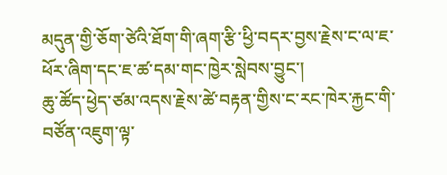མདུན་གྱི་ཅོག་ཙེའི་ཐོག་གི་ཞག་རྩི་ཕྱི་བདར་བྱས་རྗེས་ང་ལ་ཇ་ཕོར་ཞིག་དང་ཇ་ཚ་དམ་གང་ཁྱེར་སླེབས་བྱུང་།
ཆུ་ཚོད་ཕྱེད་ཙམ་འདས་རྗེས་ཚེ་བརྟན་གྱིས་ང་རང་ཁེར་རྐྱང་གི་བཙོན་འཇུག་ལྟ་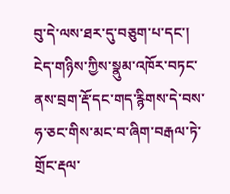བུ་དེ་ལས་ཐར་དུ་བཅུག་པ་དང་། ངེད་གཉིས་ཀྱིས་སྣུམ་འཁོར་བཏང་ནས་བྲག་རྡོ་དང་གད་རྙིགས་དེ་བས་ཧ་ཅང་གིས་མང་བ་ཞིག་བརྒལ་ཏེ་གྲོང་རྡལ་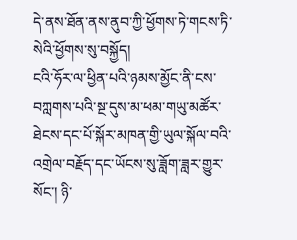དེ་ནས་ཐོན་ནས་ནུབ་ཀྱི་ཕྱོགས་ཏེ་གངས་ཏི་སེའི་ཕྱོགས་སུ་བསྐྱོད།
ངའི་ཧོར་ལ་ཕྱིན་པའི་ཉམས་མྱོང་ནི་ངས་བཀླགས་པའི་སྔ་དུས་མ་ཕམ་གཡུ་མཚོར་ཐེངས་དང་པོ་སྐོར་མཁན་གྱི་ཡུལ་སྐོལ་བའི་འགྲེལ་བརྗོད་དང་ཡོངས་སུ་ཟློག་ཟླར་གྱུར་སོང་། ཉི་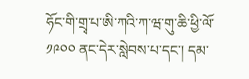ཧོང་གི་གྲྭ་པ་ཨི་ཀའི་ཀ་ཝ་གུ་ཆི་ཕྱི་ལོ་ ༡༩༠༠ ནང་དེར་སླེབས་པ་དང་། དམ་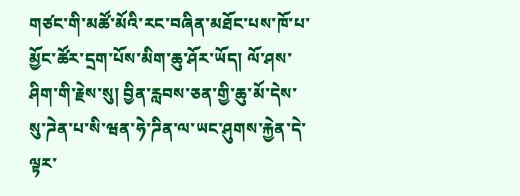གཙང་གི་མཚོ་མོའི་རང་བཞིན་མཐོང་པས་ཁོ་པ་མྱོང་ཚོར་དྲག་པོས་མིག་ཆུ་ཤོར་ཡོད། ལོ་ཤས་ཤིག་གི་རྗེས་སུ། བྱིན་རླབས་ཅན་གྱི་ཆུ་མོ་དེས་སུ་ཌེན་པ་སི་ཝན་ཧེ་ཌིན་ལ་ཡང་ཤུགས་རྐྱེན་དེ་ལྟར་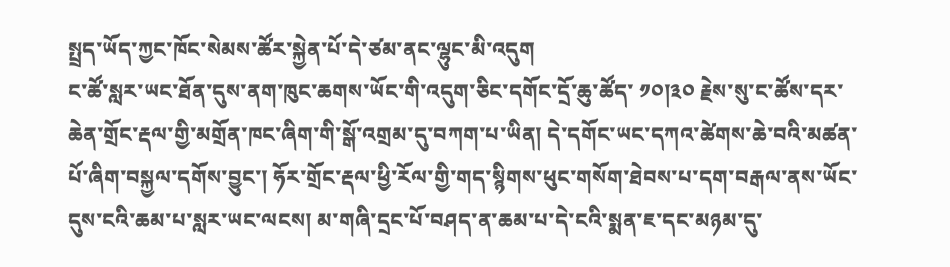སྤྲད་ཡོད་ཀྱང་ཁོང་སེམས་ཚོར་སྐྱེན་པོ་དེ་ཙམ་ནང་ལྷུང་མི་འདུག
ང་ཚོ་སླར་ཡང་ཐོན་དུས་ནག་ཁུང་ཆགས་ཡོང་གི་འདུག་ཅིང་དགོང་དྲོ་ཆུ་ཚོད་ ༡༠།༣༠ རྗེས་སུ་ང་ཚོས་དར་ཆེན་གྲོང་རྡལ་གྱི་མགྲོན་ཁང་ཞིག་གི་སྒོ་འགྲམ་དུ་བཀག་པ་ཡིན། དེ་དགོང་ཡང་དཀའ་ཚེགས་ཆེ་བའི་མཚན་པོ་ཞིག་བསྐྱལ་དགོས་བྱུང་། ཧོར་གྲོང་རྡལ་ཕྱི་རོལ་གྱི་གད་སྙིགས་ཕུང་གསོག་ཐེབས་པ་དག་བརྒལ་ནས་ཡོང་དུས་ངའི་ཆམ་པ་སླར་ཡང་ལངས། མ་གཞི་དྲང་པོ་བཤད་ན་ཆམ་པ་དེ་ངའི་སྨན་ཇ་དང་མཉམ་དུ་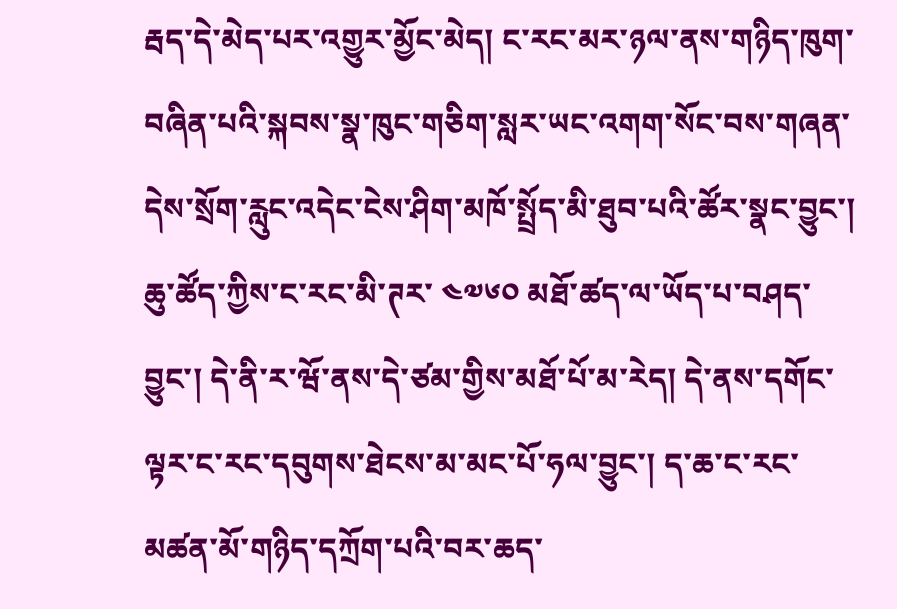རྦད་དེ་མེད་པར་འགྱུར་མྱོང་མེད། ང་རང་མར་ཉལ་ནས་གཉིད་ཁུག་བཞིན་པའི་སྐབས་སྣ་ཁུང་གཅིག་སླར་ཡང་འགག་སོང་བས་གཞན་དེས་སྲོག་རླུང་འདེང་ངེས་ཤིག་མཁོ་སྤྲོད་མི་ཐུབ་པའི་ཚོར་སྣང་བྱུང་། ཆུ་ཚོད་ཀྱིས་ང་རང་མི་ཊར་ ༤༧༦༠ མཐོ་ཚད་ལ་ཡོད་པ་བཤད་བྱུང་། དེ་ནི་ར་ཝོ་ནས་དེ་ཙམ་གྱིས་མཐོ་པོ་མ་རེད། དེ་ནས་དགོང་ལྟར་ང་རང་དབུགས་ཐེངས་མ་མང་པོ་ཧལ་བྱུང་། ད་ཆ་ང་རང་མཚན་མོ་གཉིད་དཀྲོག་པའི་བར་ཆད་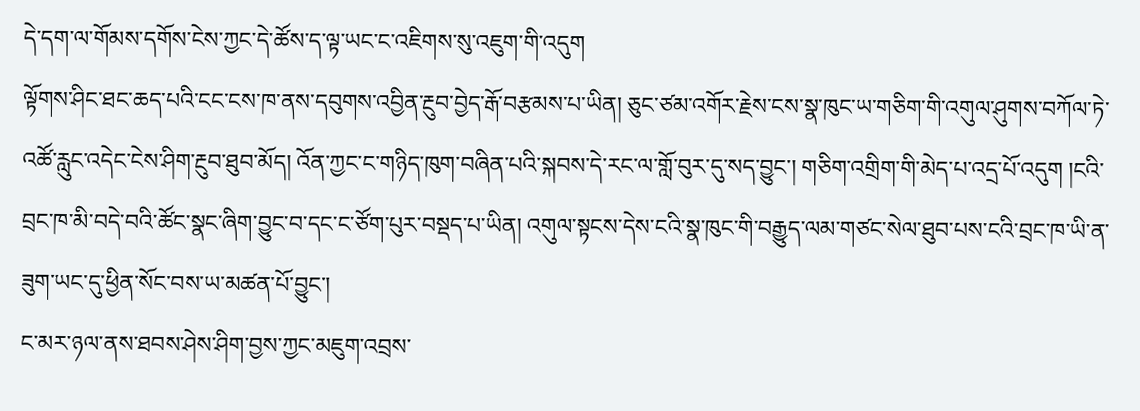དེ་དག་ལ་གོམས་དགོས་ངེས་ཀྱང་དེ་ཚོས་ད་ལྟ་ཡང་ང་འཇིགས་སུ་འཇུག་གི་འདུག
ལྟོགས་ཤིང་ཐང་ཆད་པའི་ངང་ངས་ཁ་ནས་དབུགས་འབྱིན་རྔུབ་བྱེད་རྒོ་བརྩམས་པ་ཡིན། ཅུང་ཙམ་འགོར་རྗེས་ངས་སྣ་ཁུང་ཡ་གཅིག་གི་འགུལ་ཤུགས་བཀོལ་ཏེ་འཚོ་རླུང་འདེང་ངེས་ཤིག་རྔུབ་ཐུབ་མོད། འོན་ཀྱང་ང་གཉིད་ཁུག་བཞིན་པའི་སྐབས་དེ་རང་ལ་གློ་བུར་དུ་སད་བྱུང་། གཅིག་འགྲིག་གི་མེད་པ་འདྲ་པོ་འདུག །ངའི་བྲང་ཁ་མི་བདེ་བའི་ཚོང་སྣང་ཞིག་བྱུང་བ་དང་ང་ཙོག་པུར་བསྡད་པ་ཡིན། འགུལ་སྟངས་དེས་ངའི་སྣ་ཁུང་གི་བརྒྱུད་ལམ་གཙང་སེལ་ཐུབ་པས་ངའི་བྲང་ཁ་ཡི་ན་ཟུག་ཡང་དུ་ཕྱིན་སོང་བས་ཡ་མཚན་པོ་བྱུང་།
ང་མར་ཉལ་ནས་ཐབས་ཤེས་ཤིག་བྱས་ཀྱང་མཇུག་འབྲས་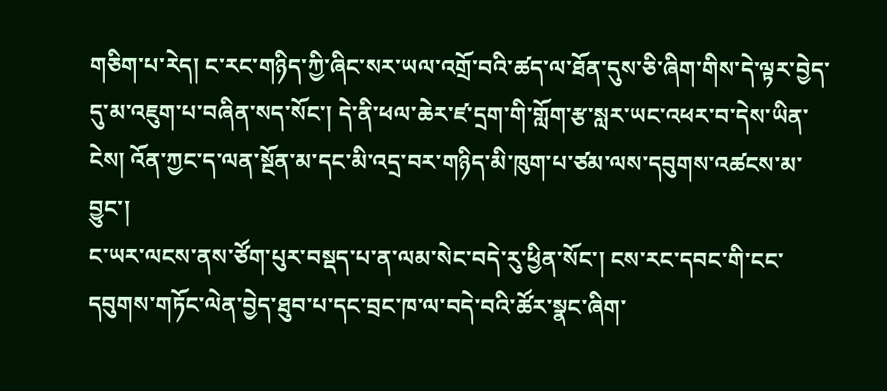གཅིག་པ་རེད། ང་རང་གཉིད་ཀྱི་ཞིང་སར་ཡལ་འགྲོ་བའི་ཚད་ལ་ཐོན་དུས་ཅི་ཞིག་གིས་དེ་ལྟར་བྱེད་དུ་མ་འཇུག་པ་བཞིན་སད་སོང་། དེ་ནི་ཕལ་ཆེར་ཛ་དྲག་གི་གློག་རྩ་སླར་ཡང་འཕར་བ་དེས་ཡིན་ངེས། འོན་ཀྱང་ད་ལན་སྔོན་མ་དང་མི་འདྲ་བར་གཉིད་མི་ཁུག་པ་ཙམ་ལས་དབུགས་འཚངས་མ་བྱུང་།
ང་ཡར་ལངས་ནས་ཙོག་པུར་བསྡད་པ་ན་ལམ་སེང་བདེ་རུ་ཕྱིན་སོང་། ངས་རང་དབང་གི་ངང་དབུགས་གཏོང་ལེན་བྱེད་ཐུབ་པ་དང་བྲང་ཁ་ལ་བདེ་བའི་ཚོར་སྣང་ཞིག་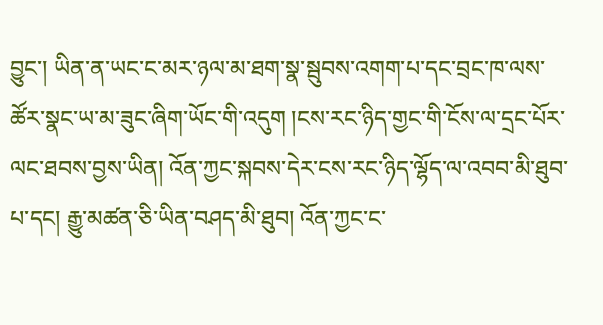བྱུང་། ཡིན་ན་ཡང་ང་མར་ཉལ་མ་ཐག་སྣ་སྦུབས་འགག་པ་དང་བྲང་ཁ་ལས་ཚོར་སྣང་ཡ་མ་ཟུང་ཞིག་ཡོང་གི་འདུག །ངས་རང་ཉིད་གྱང་གི་ངོས་ལ་དྲང་པོར་ལང་ཐབས་བྱས་ཡིན། འོན་ཀྱང་སྐབས་དེར་ངས་རང་ཉིད་ལྷོད་ལ་འབབ་མི་ཐུབ་པ་དང། རྒྱུ་མཚན་ཅི་ཡིན་བཤད་མི་ཐུབ། འོན་ཀྱང་ང་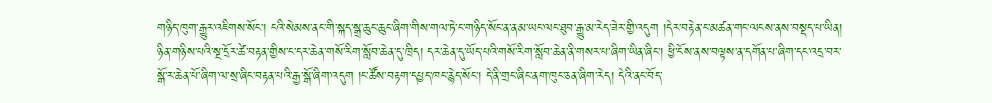གཉིད་ཁུག་རྒྱུར་འཇིགས་སོང་། ངའི་སེམས་ནང་གི་སྐད་སྒྲ་ཆུང་ཆུང་ཞིག་གིས་གལ་ཏེ་ང་གཉིད་སོང་ན་ནམ་ཡང་ལང་ཐུབ་རྒྱུ་མ་རེད་ཟེར་གྱི་འདུག །དེར་བརྟེན་ང་མཚན་གང་ལངས་ནས་བསྡད་པ་ཡིན།
ཉིན་གཉིས་པའི་སྔ་དྲོར་ཚེ་བརྟན་གྱིས་ང་དར་ཆེན་གསོ་རིག་སློབ་ཆེན་དུ་ཁྲིད། དར་ཆེན་དུ་ཡོད་པའི་གསོ་རིག་སློབ་ཆེན་ནི་གསར་པ་ཞིག་ཡིན་ཞིང་། ཕྱི་ངོས་ནས་བལྟས་ན་དགོན་པ་ཞིག་དང་འདྲ་བར་སྒོ་ར་ཆེན་པོ་ཞིག་ལ་སྲ་ཞིང་བརྟན་པའི་རྒྱ་སྒོ་ཞིག་འདུག །ང་ཚོས་བརྟག་དཔྱད་ཁང་རྙེད་སོང་། དེ་ནི་གྲང་ཞིང་ནག་ཁུང་ཅན་ཞིག་རེད། དེའི་ནང་བོད་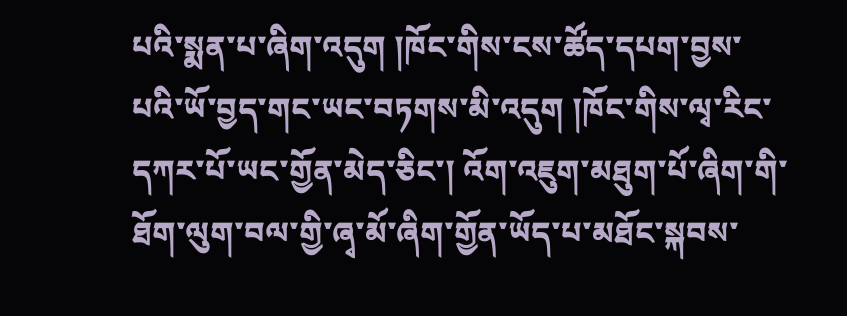པའི་སྨན་པ་ཞིག་འདུག །ཁོང་གིས་ངས་ཚོད་དཔག་བྱས་པའི་ཡོ་བྱད་གང་ཡང་བཏགས་མི་འདུག །ཁོང་གིས་ལྭ་རིང་དཀར་པོ་ཡང་གྱོན་མེད་ཅིང་། འོག་འཇུག་མཐུག་པོ་ཞིག་གི་ཐོག་ལུག་བལ་གྱི་ཞྭ་མོ་ཞིག་གྱོན་ཡོད་པ་མཐོང་སྐབས་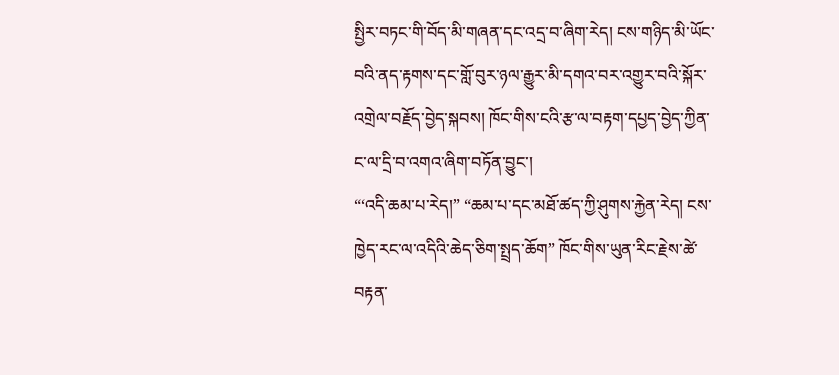སྤྱིར་བཏང་གི་བོད་མི་གཞན་དང་འདྲ་བ་ཞིག་རེད། ངས་གཉིད་མི་ཡོང་བའི་ནད་རྟགས་དང་གློ་བུར་ཉལ་རྒྱུར་མི་དགའ་བར་འགྱུར་བའི་སྐོར་འགྲེལ་བརྗོད་བྱེད་སྐབས། ཁོང་གིས་ངའི་རྩ་ལ་བརྟག་དཔྱད་བྱེད་ཀྱིན་ང་ལ་དྲི་བ་འགའ་ཞིག་བཏོན་བྱུང་།
“‘འདི་ཆམ་པ་རེད།” “ཆམ་པ་དང་མཐོ་ཚད་ཀྱི་ཤུགས་རྐྱེན་རེད། ངས་ཁྱེད་རང་ལ་འདིའི་ཆེད་ཅིག་སྤྲད་ཆོག” ཁོང་གིས་ཡུན་རིང་རྗེས་ཚེ་བརྟན་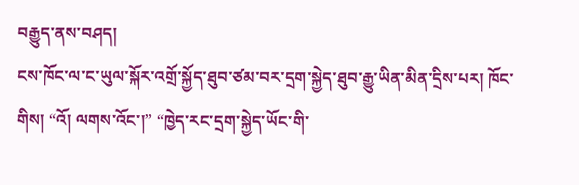བརྒྱུད་ནས་བཤད།
ངས་ཁོང་ལ་ང་ཡུལ་སྐོར་འགྲོ་སྐྱོད་ཐུབ་ཙམ་བར་དྲག་སྐྱེད་ཐུབ་རྒྱུ་ཡིན་མིན་དྲིས་པར། ཁོང་གིས། “འོ། ལགས་འོང་།” “ཁྱེད་རང་དྲག་སྐྱེད་ཡོང་གི་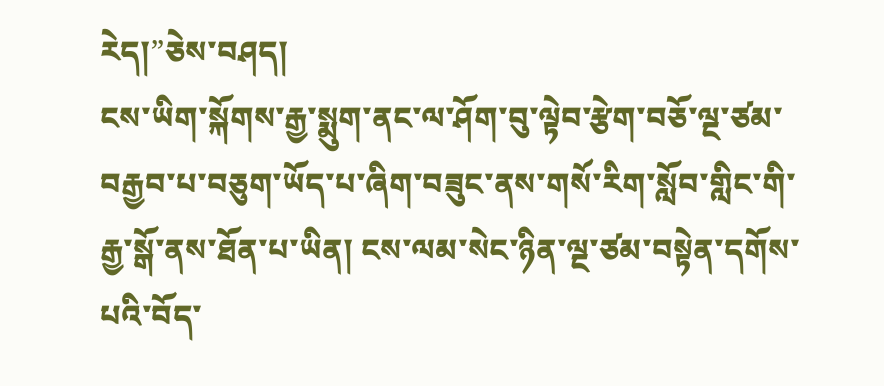རེད།”ཅེས་བཤད།
ངས་ཡིག་སྐོགས་རྒྱ་སྨུག་ནང་ལ་ཤོག་བུ་ལྟེབ་རྩེག་བཅོ་ལྔ་ཙམ་བརྒྱབ་པ་བཅུག་ཡོད་པ་ཞིག་བཟུང་ནས་གསོ་རིག་སློབ་གླིང་གི་རྒྱ་སྒོ་ནས་ཐོན་པ་ཡིན། ངས་ལམ་སེང་ཉིན་ལྔ་ཙམ་བསྟེན་དགོས་པའི་བོད་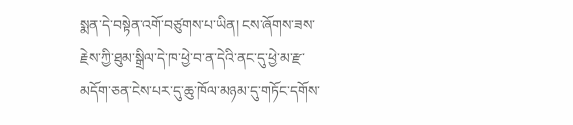སྨན་དེ་བསྟེན་འགོ་བཙུགས་པ་ཡིན། ངས་ཞོགས་ཟས་རྗེས་ཀྱི་ཐུམ་སྒྲིལ་དེ་ཁ་ཕྱེ་བ་ན་དེའི་ནང་དུ་ཕྱེ་མ་རྫ་མདོག་ཅན་ངེས་པར་དུ་ཆུ་ཁོལ་མཉམ་དུ་གཏོང་དགོས་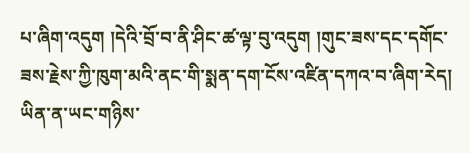པ་ཞིག་འདུག །དེའི་བྲོ་བ་ནི་ཤིང་ཚ་ལྟ་བུ་འདུག །གུང་ཟས་དང་དགོང་ཟས་རྗེས་ཀྱི་ཁུག་མའི་ནང་གི་སྨན་དག་ངོས་འཛིན་དཀའ་བ་ཞིག་རེད། ཡིན་ན་ཡང་གཉིས་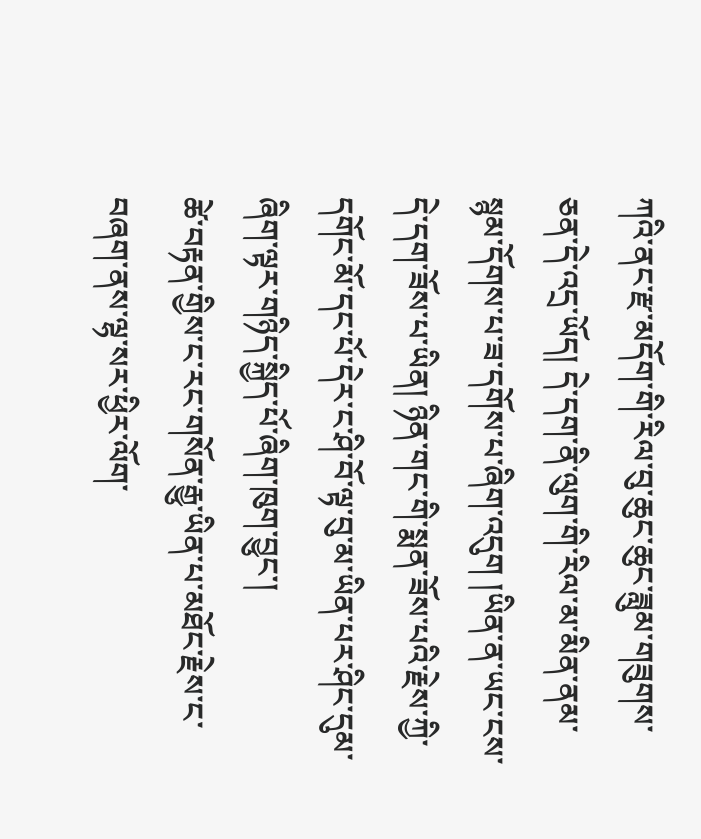ཀའི་ནང་རྫ་མདོག་གི་རིལ་བུ་ཆུང་ཆུང་ཟླུམ་གཟུགས་ཅན་དེ་འདྲ་ཡོད། དེ་དག་ནི་ལུག་གི་རིལ་མ་མིན་ནམ་སྙམ་དོགས་པ་ཟ་དགོས་པ་ཞིག་འདུག །ཡིན་ན་ཡང་ངས་དེ་དག་ཟོས་པ་ཡིན། ཉིན་གང་གི་སྨན་ཟོས་པའི་རྗེས་ཀྱི་དགོང་མོ་དང་པོ་དེར་ང་ཤི་བོ་ལྟ་བུ་མ་ཡིན་པར་ཤིང་དུམ་ཞིག་ལྟར་གཉིད་སྐྱིད་པོ་ཞིག་ཁུག་བྱུང་།
ཚེ་བརྟན་གྱིས་ང་རང་གསོན་རྒྱུ་ཡིན་པ་མཐོང་རྗེས་ང་བཞག་ནས་ལྷ་སར་ཕྱིར་ལོག་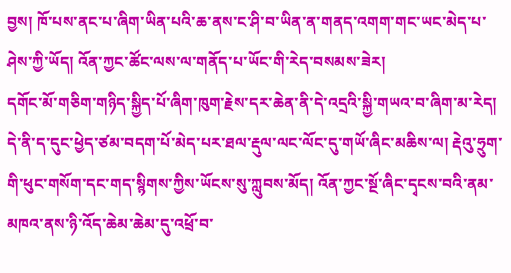བྱས། ཁོ་པས་ནང་པ་ཞིག་ཡིན་པའི་ཆ་ནས་ང་ཤི་བ་ཡིན་ན་གནད་འགག་གང་ཡང་མེད་པ་ཤེས་ཀྱི་ཡོད། འོན་ཀྱང་ཚོང་ལས་ལ་གནོད་པ་ཡོང་གི་རེད་བསམས་ཟེར།
དགོང་མོ་གཅིག་གཉིད་སྐྱིད་པོ་ཞིག་ཁུག་རྗེས་དར་ཆེན་ནི་དེ་འདྲའི་སྐྱི་གཡའ་བ་ཞིག་མ་རེད། དེ་ནི་ད་དུང་ཕྱེད་ཙམ་བདག་པོ་མེད་པར་ཐལ་རྡུལ་ལང་ལོང་དུ་གཡོ་ཞིང་མཆིས་ལ། རྡེའུ་ཧྲུག་གི་ཕུང་གསོག་དང་གད་སྙིགས་ཀྱིས་ཡོངས་སུ་ཀླུབས་མོད། འོན་ཀྱང་སྔོ་ཞིང་དྭངས་བའི་ནམ་མཁའ་ནས་ཉི་འོད་ཆེམ་ཆེམ་དུ་འཕྲོ་བ་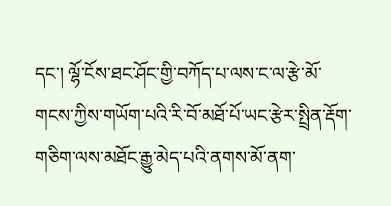དང་། ལྷོ་ངོས་ཐང་ཤོང་གྱི་བཀོད་པ་ལས་ང་ལ་རྩེ་མོ་གངས་ཀྱིས་གཡོག་པའི་རི་བོ་མཐོ་པོ་ཡང་རྩེར་སྤྲིན་རྡོག་གཅིག་ལས་མཐོང་རྒྱུ་མེད་པའི་ནགས་མོ་ནག་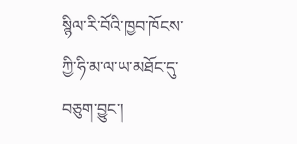སྙིལ་རི་བོའི་ཁྱབ་ཁོངས་ཀྱི་ཧི་མ་ལ་ཡ་མཐོང་དུ་བཅུག་བྱུང་།